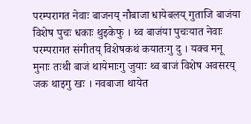परम्परागत नेवाः बाजनय् नौबाजा धायेबलय् गुताजि बाजंया विशेष पुचः धकाः थुइकेफु । थ्व बाजंया पुचःयात नेवाः परम्परागत संगीतय् विशेषकथं कयातःगु दु । यक्व मनू मुनाः तःथी बाजं थायेमाःगु जुयाः थ्व बाजं विशेष अवसरय् जक थाइगु खः । नवबाजा थायेत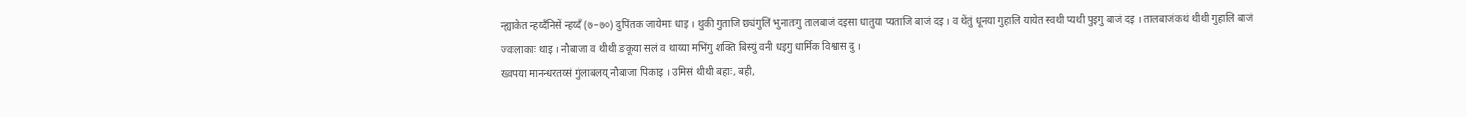न्ह्याकेत न्हय्दँनिसें न्हय्दँ (७–७०) दुपिंतक जायेमाः धाइ । थुकी गुताजि छ्यंगुलिं भुनातःगु तालबाजं दइसा धातुया प्यताजि बाजं दइ । व थेंतुं धूनया गुहालि यायेत स्वथी प्यथी पुइगु बाजं दइ । तालबाजंकथं थीथी गुहालि बाजं ज्वःलाकाः थाइ । नौबाजा व थीथी ङकूया सलं व थाय्या मभिंगु शक्ति बिस्युं वनी धइगु धार्मिक विश्वास दु ।
ख्वपया मानन्धरतय्सं गुंलाबलय् नौबाजा पिकाइ । उमिसं थीथी बहाः, बही,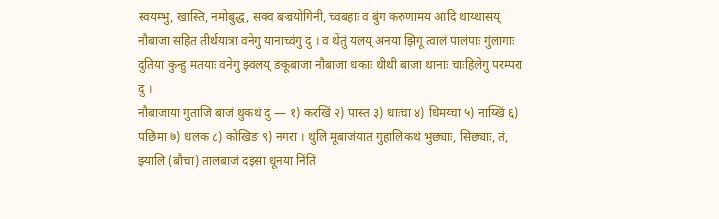स्वयम्भु, खास्ति, नमोबुद्ध, सक्व बज्रयोगिनी, च्वबहाः व बुंग करुणामय आदि थाय्थासय् नौबाजा सहित तीर्थयात्रा वनेगु यानाच्वंगु दु । व थेंतुं यलय् अनया झिगू त्वालं पालंपाः गुंलागाः दुतिया कुन्हु मतयाः वनेगु झ्वलय् ङकूबाजा नौबाजा धकाः थीथी बाजा थानाः चाःहिलेगु परम्परा दु ।
नौबाजाया गुताजि बाजं थुकथं दु — १) करखिं २) पास्त ३) धाःचा ४) धिमय्चा ५) नाय्खिं ६) पछिमा ७) धलक ८) कोखिङ ९) नगरा । थुलि मूबाजंयात गुहालिकथं भुछ्याः, सिछ्याः, तं, झ्यालि (बौचा) तालबाजं दइसा धूनया निंतिं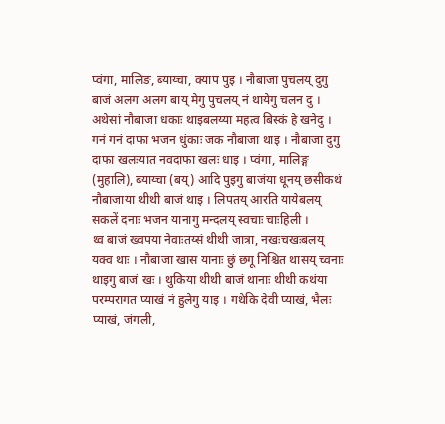प्वंगा, मालिङ, ब्याय्चा, क्याप पुइ । नौबाजा पुचलय् दुगु बाजं अलग अलग बाय् मेगु पुचलय् नं थायेगु चलन दु । अथेसां नौबाजा धकाः थाइबलय्या महत्व बिस्कं हे खनेदु । गनं गनं दाफा भजन धुंकाः जक नौबाजा थाइ । नौबाजा दुगु दाफा खलःयात नवदाफा खलः धाइ । प्वंगा, मालिङ्ग (मुहालि), ब्याय्चा (बय्) आदि पुइगु बाजंया धूनय् छसीकथं नौबाजाया थीथी बाजं थाइ । लिपतय् आरति यायेबलय् सकलें दनाः भजन यानागु मन्दलय् स्वचाः चाःहिली ।
थ्व बाजं ख्वपया नेवाःतय्सं थीथी जात्रा, नखःचखःबलय् यक्व थाः । नौबाजा खास यानाः छुं छगू निश्चित थासय् च्वनाः थाइगु बाजं खः । थुकिया थीथी बाजं थानाः थीथी कथंया परम्परागत प्याखं नं हुलेगु याइ । गथेकि देवी प्याखं, भैलः प्याखं, जंगली,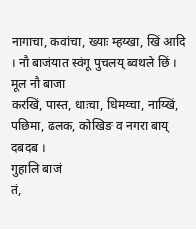नागाचा, कवांचा, ख्याः म्हय्खा, खिं आदि । नौ बाजंयात स्वंगू पुचलय् ब्वथले छिं ।
मूल नौ बाजा
करखिं, पास्त, धाःचा, धिमय्चा, नाय्खिं, पछिमा, ढलक, कोखिङ व नगरा बाय् दबदब ।
गुहालि बाजं
तं,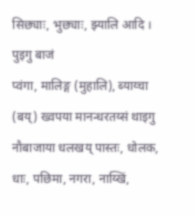सिछ्याः, भुछ्याः, झ्यालि आदि ।
पुइगु बाजं
प्वंगा, मालिङ्ग (मुहालि), ब्याय्चा (बय्) ख्वपया मानन्धरतय्सं थाइगु नौबाजाया धलखय् पास्तः, धोलक, धाः, पछिमा, नगरा, नाय्खिं,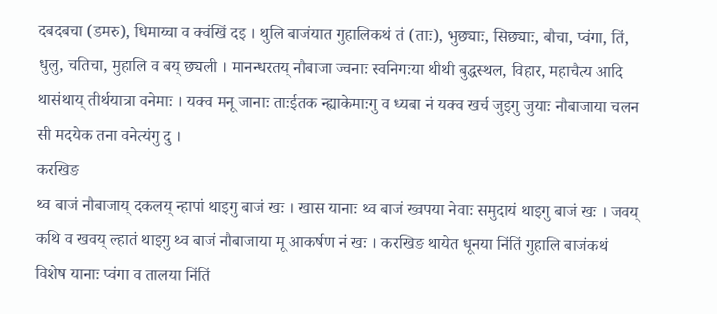दबदबचा (डमरु), धिमाय्चा व क्वंखिं दइ । थुलि बाजंयात गुहालिकथं तं (ताः), भुछ्याः, सिछ्याः, बौचा, प्वंगा, तिं, धुलु, चतिचा, मुहालि व बय् छ्यली । मानन्धरतय् नौबाजा ज्वनाः स्वनिगःया थीथी बुद्धस्थल, विहार, महाचैत्य आदि थासंथाय् तीर्थयात्रा वनेमाः । यक्व मनू जानाः ताःईतक न्ह्याकेमाःगु व ध्यबा नं यक्व खर्च जुइगु जुयाः नौबाजाया चलन सी मदयेक तना वनेत्यंगु दु ।
करखिङ
थ्व बाजं नौबाजाय् दकलय् न्हापां थाइगु बाजं खः । खास यानाः थ्व बाजं ख्वपया नेवाः समुदायं थाइगु बाजं खः । जवय् कथि व खवय् ल्हातं थाइगु थ्व बाजं नौबाजाया मू आकर्षण नं खः । करखिङ थायेत धूनया निंतिं गुहालि बाजंकथं विशेष यानाः प्वंगा व तालया निंतिं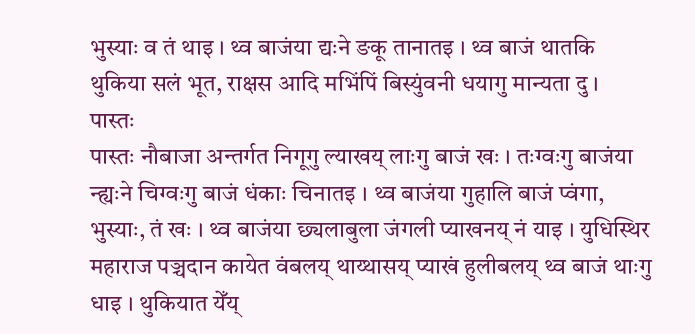भुस्याः व तं थाइ । थ्व बाजंया द्यःने ङकू तानातइ । थ्व बाजं थातकि थुकिया सलं भूत, राक्षस आदि मभिंपिं बिस्युंवनी धयागु मान्यता दु ।
पास्तः
पास्तः नौबाजा अन्तर्गत निगूगु ल्याखय् लाःगु बाजं खः । तःग्वःगु बाजंया न्ह्यःने चिग्वःगु बाजं धंकाः चिनातइ । थ्व बाजंया गुहालि बाजं प्वंगा, भुस्याः, तं खः । थ्व बाजंया छ्यलाबुला जंगली प्याखनय् नं याइ । युधिस्थिर महाराज पञ्चदान कायेत वंबलय् थाय्थासय् प्याखं हुलीबलय् थ्व बाजं थाःगु धाइ । थुकियात येँय्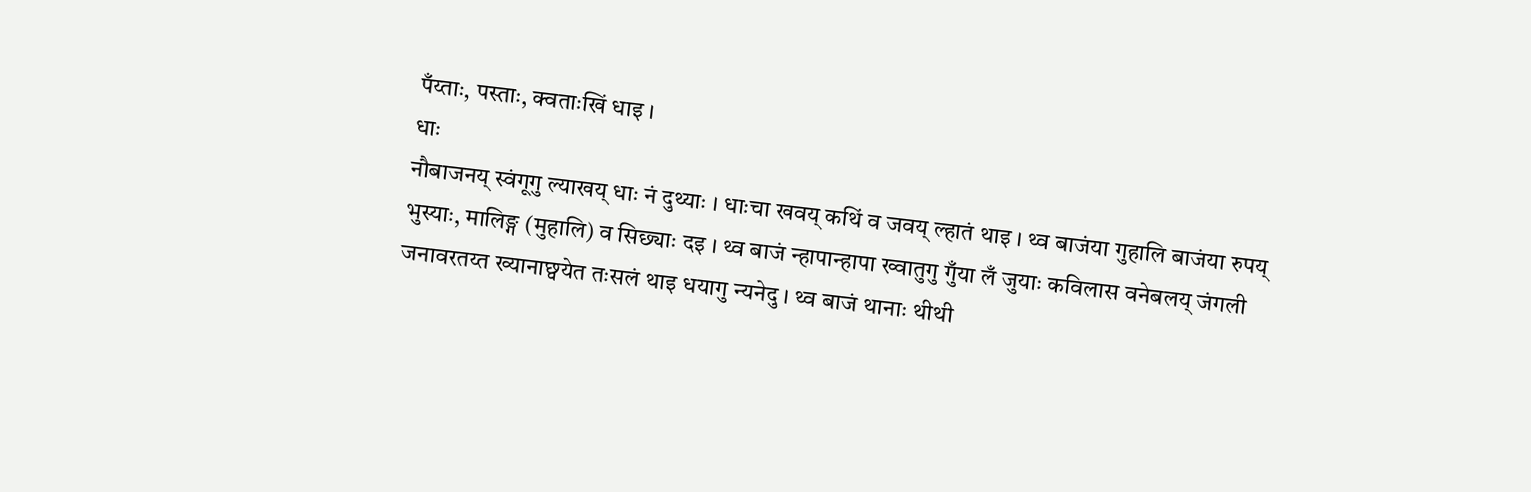पँय्ताः, पस्ताः, क्वताःखिं धाइ ।
धाः
नौबाजनय् स्वंगूगु ल्याखय् धाः नं दुथ्याः । धाःचा खवय् कथिं व जवय् ल्हातं थाइ । थ्व बाजंया गुहालि बाजंया रुपय् भुस्याः, मालिङ्ग (मुहालि) व सिछ्याः दइ । थ्व बाजं न्हापान्हापा ख्वातुगु गुँया लँ जुयाः कविलास वनेबलय् जंगली जनावरतय्त ख्यानाछ्वयेत तःसलं थाइ धयागु न्यनेदु । थ्व बाजं थानाः थीथी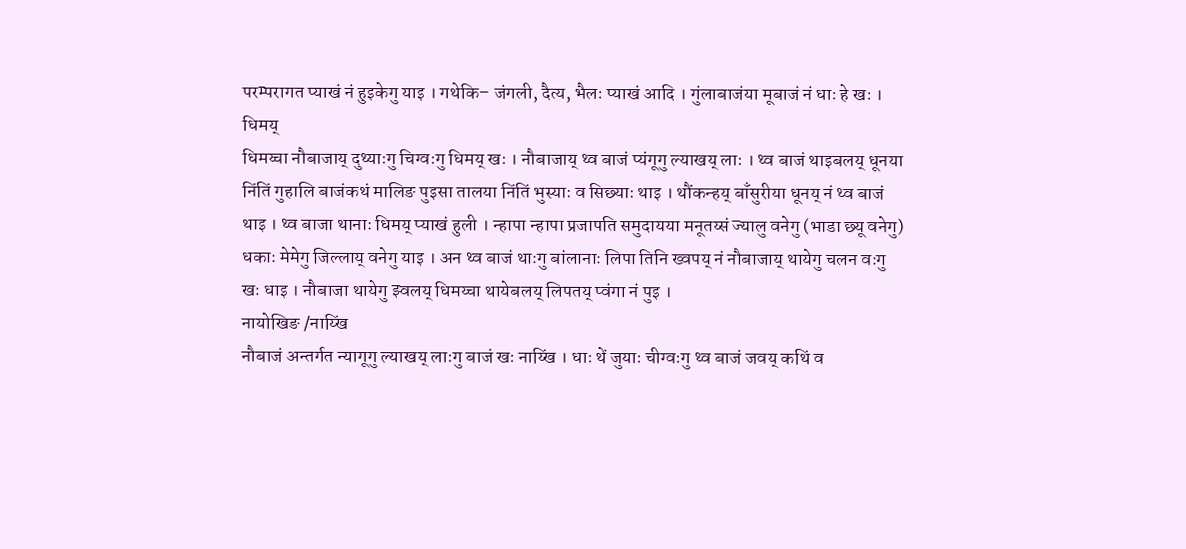परम्परागत प्याखं नं हुइकेगु याइ । गथेकि– जंगली, दैत्य, भैलः प्याखं आदि । गुंलाबाजंया मूबाजं नं धाः हे खः ।
धिमय्
धिमय्चा नौबाजाय् दुथ्याःगु चिग्वःगु धिमय् खः । नौबाजाय् थ्व बाजं प्यंगूगु ल्याखय् लाः । थ्व बाजं थाइबलय् धूनया निंतिं गुहालि बाजंकथं मालिङ पुइसा तालया निंतिं भुस्याः व सिछ्याः थाइ । थौंकन्हय् बाँसुरीया धूनय् नं थ्व बाजं थाइ । थ्व बाजा थानाः धिमय् प्याखं हुली । न्हापा न्हापा प्रजापति समुदायया मनूतय्सं ज्यालु वनेगु (भाडा छ्यू वनेगु) धकाः मेमेगु जिल्लाय् वनेगु याइ । अन थ्व बाजं थाःगु बांलानाः लिपा तिनि ख्वपय् नं नौबाजाय् थायेगु चलन वःगु खः धाइ । नौबाजा थायेगु झ्वलय् धिमय्चा थायेबलय् लिपतय् प्वंगा नं पुइ ।
नायोखिङ /नाय्खिं
नौबाजं अन्तर्गत न्यागूगु ल्याखय् लाःगु बाजं खः नाय्खिं । धाः थें जुयाः चीग्वःगु थ्व बाजं जवय् कथिं व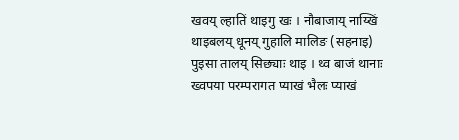खवय् ल्हातिं थाइगु खः । नौबाजाय् नाय्खिं थाइबलय् धूनय् गुहालि मालिङ (सहनाइ) पुइसा तालय् सिछ्याः थाइ । थ्व बाजं थानाः ख्वपया परम्परागत प्याखं भैलः प्याखं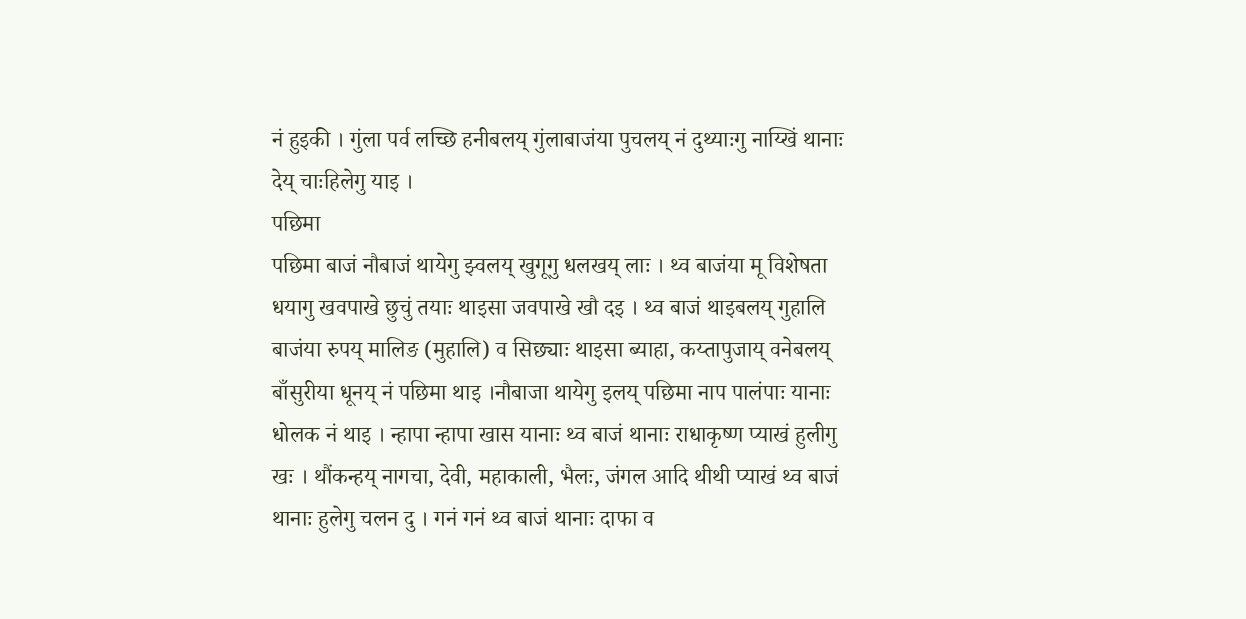नं हुइकी । गुंला पर्व लच्छि हनीबलय् गुंलाबाजंया पुचलय् नं दुथ्याःगु नाय्खिं थानाः देय् चाःहिलेगु याइ ।
पछिमा
पछिमा बाजं नौबाजं थायेगु झ्वलय् खुगूगु धलखय् लाः । थ्व बाजंया मू विशेषता धयागु खवपाखे छुचुं तयाः थाइसा जवपाखे खौ दइ । थ्व बाजं थाइबलय् गुहालि बाजंया रुपय् मालिङ (मुहालि) व सिछ्याः थाइसा ब्याहा, कय्तापुजाय् वनेबलय् बाँसुरीया धूनय् नं पछिमा थाइ ।नौबाजा थायेगु इलय् पछिमा नाप पालंपाः यानाः धोलक नं थाइ । न्हापा न्हापा खास यानाः थ्व बाजं थानाः राधाकृष्ण प्याखं हुलीगु खः । थौंकन्हय् नागचा, देवी, महाकाली, भैलः, जंगल आदि थीथी प्याखं थ्व बाजं थानाः हुलेगु चलन दु । गनं गनं थ्व बाजं थानाः दाफा व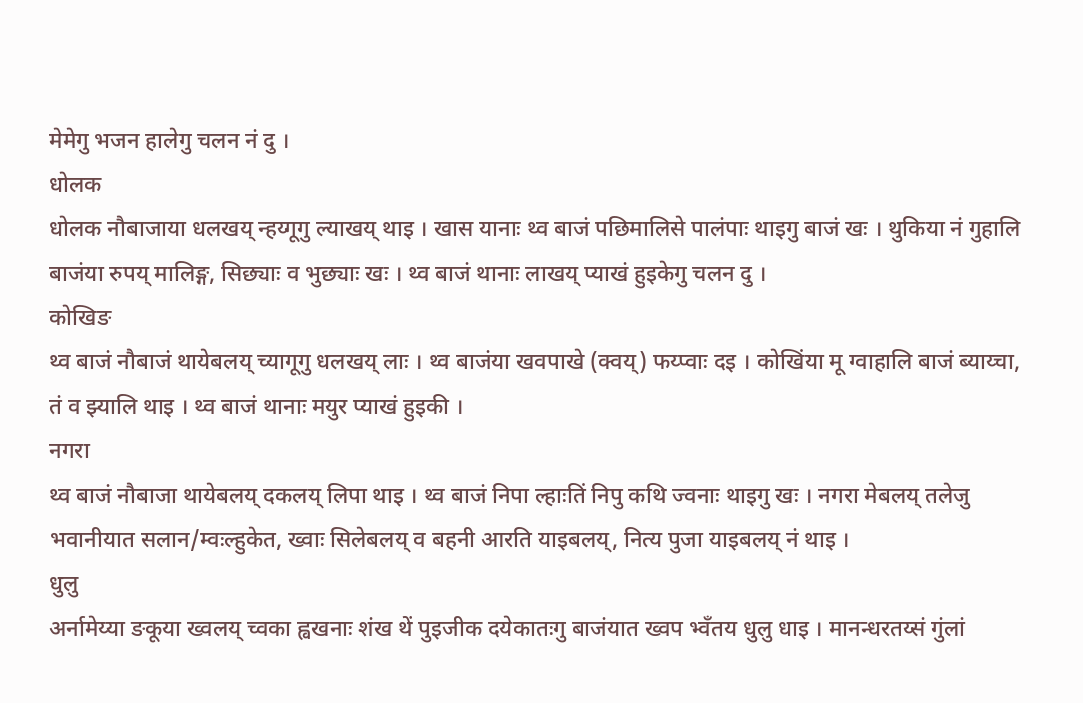मेमेगु भजन हालेगु चलन नं दु ।
धोलक
धोलक नौबाजाया धलखय् न्हय्गूगु ल्याखय् थाइ । खास यानाः थ्व बाजं पछिमालिसे पालंपाः थाइगु बाजं खः । थुकिया नं गुहालि बाजंया रुपय् मालिङ्ग, सिछ्याः व भुछ्याः खः । थ्व बाजं थानाः लाखय् प्याखं हुइकेगु चलन दु ।
कोखिङ
थ्व बाजं नौबाजं थायेबलय् च्यागूगु धलखय् लाः । थ्व बाजंया खवपाखे (क्वय्) फय्प्वाः दइ । कोखिंया मू ग्वाहालि बाजं ब्याय्चा, तं व झ्यालि थाइ । थ्व बाजं थानाः मयुर प्याखं हुइकी ।
नगरा
थ्व बाजं नौबाजा थायेबलय् दकलय् लिपा थाइ । थ्व बाजं निपा ल्हाःतिं निपु कथि ज्वनाः थाइगु खः । नगरा मेबलय् तलेजु भवानीयात सलान/म्वःल्हुकेत, ख्वाः सिलेबलय् व बहनी आरति याइबलय्, नित्य पुजा याइबलय् नं थाइ ।
धुलु
अर्नामेय्या ङकूया ख्वलय् च्वका ह्वखनाः शंख थें पुइजीक दयेकातःगु बाजंयात ख्वप भ्वँतय धुलु धाइ । मानन्धरतय्सं गुंलां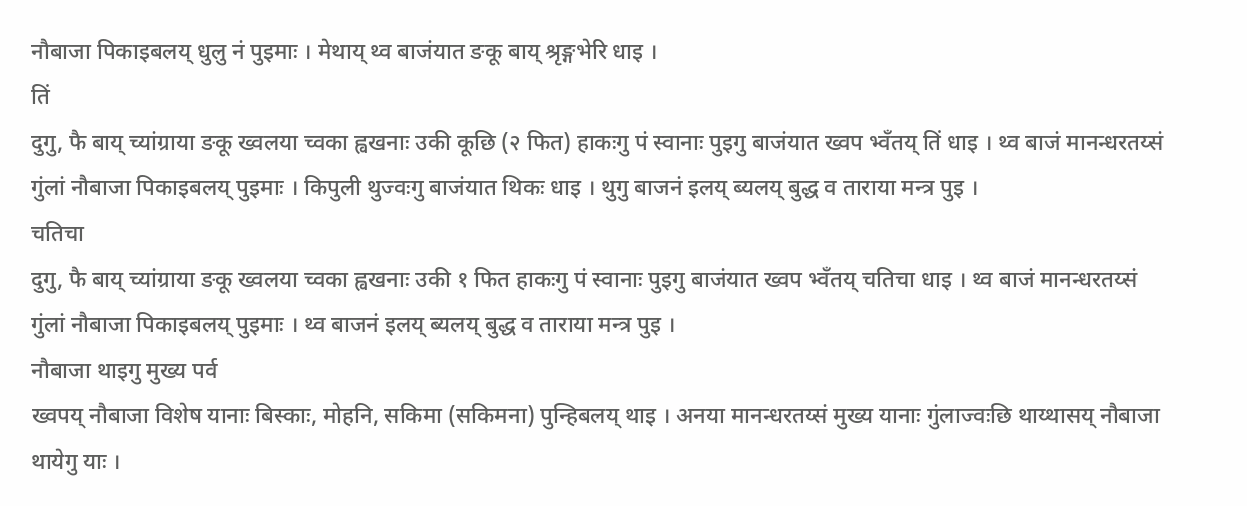नौबाजा पिकाइबलय् धुलु नं पुइमाः । मेथाय् थ्व बाजंयात ङकू बाय् श्रृङ्गभेरि धाइ ।
तिं
दुगु, फै बाय् च्यांग्राया ङकू ख्वलया च्वका ह्वखनाः उकी कूछि (२ फित) हाकःगु पं स्वानाः पुइगु बाजंयात ख्वप भ्वँतय् तिं धाइ । थ्व बाजं मानन्धरतय्सं गुंलां नौबाजा पिकाइबलय् पुइमाः । किपुली थुज्वःगु बाजंयात थिकः धाइ । थुगु बाजनं इलय् ब्यलय् बुद्ध व ताराया मन्त्र पुइ ।
चतिचा
दुगु, फै बाय् च्यांग्राया ङकू ख्वलया च्वका ह्वखनाः उकी १ फित हाकःगु पं स्वानाः पुइगु बाजंयात ख्वप भ्वँतय् चतिचा धाइ । थ्व बाजं मानन्धरतय्सं गुंलां नौबाजा पिकाइबलय् पुइमाः । थ्व बाजनं इलय् ब्यलय् बुद्ध व ताराया मन्त्र पुइ ।
नौबाजा थाइगु मुख्य पर्व
ख्वपय् नौबाजा विशेष यानाः बिस्काः, मोहनि, सकिमा (सकिमना) पुन्हिबलय् थाइ । अनया मानन्धरतय्सं मुख्य यानाः गुंलाज्वःछि थाय्थासय् नौबाजा थायेगु याः ।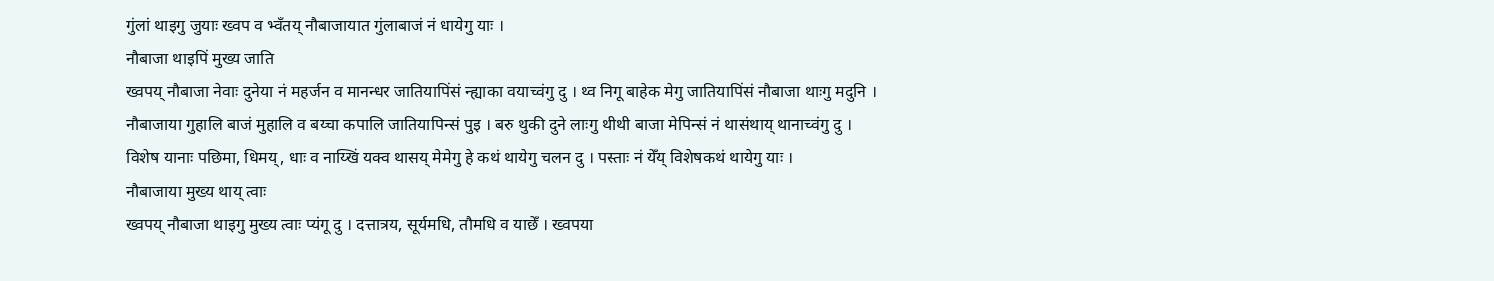गुंलां थाइगु जुयाः ख्वप व भ्वँतय् नौबाजायात गुंलाबाजं नं धायेगु याः ।
नौबाजा थाइपिं मुख्य जाति
ख्वपय् नौबाजा नेवाः दुनेया नं महर्जन व मानन्धर जातियापिंसं न्ह्याका वयाच्वंगु दु । थ्व निगू बाहेक मेगु जातियापिंसं नौबाजा थाःगु मदुनि । नौबाजाया गुहालि बाजं मुहालि व बय्चा कपालि जातियापिन्सं पुइ । बरु थुकी दुने लाःगु थीथी बाजा मेपिन्सं नं थासंथाय् थानाच्वंगु दु ।
विशेष यानाः पछिमा, धिमय्, धाः व नाय्खिं यक्व थासय् मेमेगु हे कथं थायेगु चलन दु । पस्ताः नं येँय् विशेषकथं थायेगु याः ।
नौबाजाया मुख्य थाय् त्वाः
ख्वपय् नौबाजा थाइगु मुख्य त्वाः प्यंगू दु । दत्तात्रय, सूर्यमधि, तौमधि व याछेँ । ख्वपया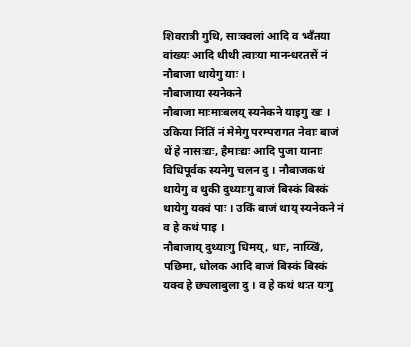शिवरात्री गुथि, साःक्वलां आदि व भ्वँतया वांख्यः आदि थीथी त्वाःया मानन्धरतसें नं नौबाजा थायेगु याः ।
नौबाजाया स्यनेकने
नौबाजा माःमाःबलय् स्यनेकने याइगु खः । उकिया निंतिं नं मेमेगु परम्परागत नेवाः बाजं थें हे नासःद्यः, हैमाःद्यः आदि पुजा यानाः विधिपूर्वक स्यनेगु चलन दु । नौबाजकथं थायेगु व थुकी दुथ्याःगु बाजं बिस्कं बिस्कं थायेगु यक्वं पाः । उकिं बाजं थाय् स्यनेकने नं व हे कथं पाइ ।
नौबाजाय् दुथ्याःगु धिमय्, धाः, नाय्खिं, पछिमा, धोलक आदि बाजं बिस्कं बिस्कं यक्व हे छ्यलाबुला दु । व हे कथं थःत यःगु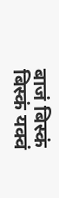बाजं बिस्कं बिस्कं यक्वं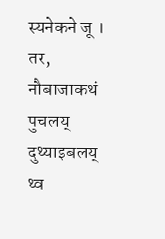स्यनेकने जू । तर, नौबाजाकथं पुचलय् दुथ्याइबलय् थ्व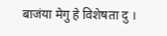बाजंया मेगु हे विशेषता दु ।